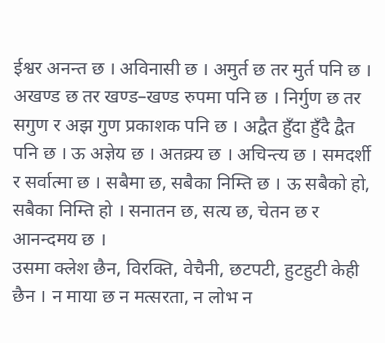ईश्वर अनन्त छ । अविनासी छ । अमुर्त छ तर मुर्त पनि छ । अखण्ड छ तर खण्ड–खण्ड रुपमा पनि छ । निर्गुण छ तर सगुण र अझ गुण प्रकाशक पनि छ । अद्वैत हुँदा हुँदै द्वैत पनि छ । ऊ अज्ञेय छ । अतक्र्य छ । अचिन्त्य छ । समदर्शी र सर्वात्मा छ । सबैमा छ, सबैका निम्ति छ । ऊ सबैको हो, सबैका निम्ति हो । सनातन छ, सत्य छ, चेतन छ र आनन्दमय छ ।
उसमा क्लेश छैन, विरक्ति, वेचैनी, छटपटी, हुटहुटी केही छैन । न माया छ न मत्सरता, न लोभ न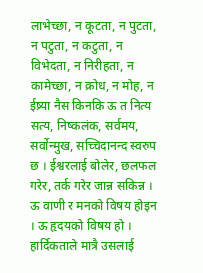लाभेच्छा, न कूटता, न पुटता, न पटुता, न कटुता, न विभेदता, न निरीहता, न कामेच्छा, न क्रोध, न मोह, न ईष्र्या नैस किनकि ऊ त नित्य सत्य, निष्कलंक, सर्वमय, सर्वोन्मुख, सच्चिदानन्द स्वरुप छ । ईश्वरलाई बोलेर, छलफल गरेर, तर्क गरेर जान्न सकिन्न । ऊ वाणी र मनको विषय होइन । ऊ हृदयको विषय हो । हार्दिकताले मात्रै उसलाई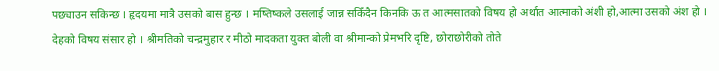पछ्याउन सकिन्छ । हृदयमा मात्रै उसको बास हुन्छ । मष्तिष्कले उसलाई जान्न सकिँदैन किनकि ऊ त आत्मसातको विषय हो अर्थात आत्माको अंशी हो,आत्मा उसको अंश हो ।
देहको विषय संसार हो । श्रीमतिको चन्द्रमुहार र मीठो मादकता युक्त बोली वा श्रीमान्को प्रेमभरि दृष्टि, छोराछोरीको तोते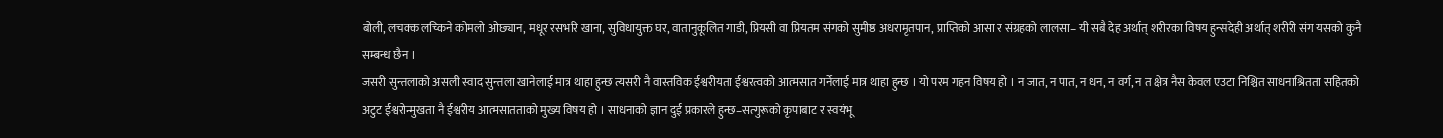बोली, लचक्क लच्किने कोमलो ओछ्यान, मधूर रसभरि खाना, सुविधायुक्त घर, वातानुकूलित गाडी, प्रियसी वा प्रियतम संगको सुमीष्ठ अधरामृतपान, प्राप्तिको आसा र संग्रहको लालसा– यी सबै देह अर्थात् शरीरका विषय हुन्सदेही अर्थात् शरीरी संग यसको कुनै सम्बन्ध छैन ।
जसरी सुन्तलाको असली स्वाद सुन्तला खानेलाई मात्र थाहा हुन्छ त्यसरी नै वास्तविक ईश्वरीयता ईश्वरत्वको आत्मसात गर्नेलाई मात्र थाहा हुन्छ । यो परम गहन विषय हो । न जात, न पात, न धन, न वर्ग, न त क्षेत्र नैस केवल एउटा निश्चित साधनाश्रितता सहितको अटुट ईश्वरोन्मुखता नै ईश्वरीय आत्मसातताको मुख्य विषय हो । साधनाको ज्ञान दुई प्रकारले हुन्छ–सत्गुरूको कृपाबाट र स्वयंभू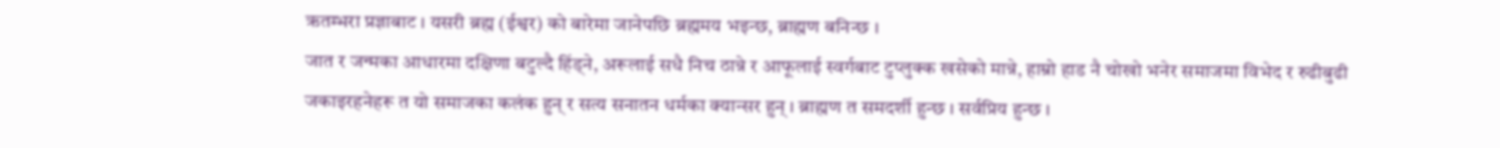ऋतम्भरा प्रज्ञाबाट । यसरी ब्रह्म (ईश्वर) को बारेमा जानेपछि ब्रह्ममय भइन्छ, ब्राह्मण बनिन्छ ।
जात र जन्मका आधारमा दक्षिणा बटुल्दै हिंड्ने, अरूलाई सधै निच ठान्ने र आफूलाई स्वर्गबाट टुप्लुक्क खसेको मान्ने, हाम्रो हाड नै चोखो भनेर समाजमा विभेद र रुढीबुढी जकाइरहनेहरू त यो समाजका कलंक हुन् र सत्य सनातन धर्मका क्यान्सर हुन् । ब्राह्मण त समदर्शी हुन्छ । सर्वप्रिय हुन्छ ।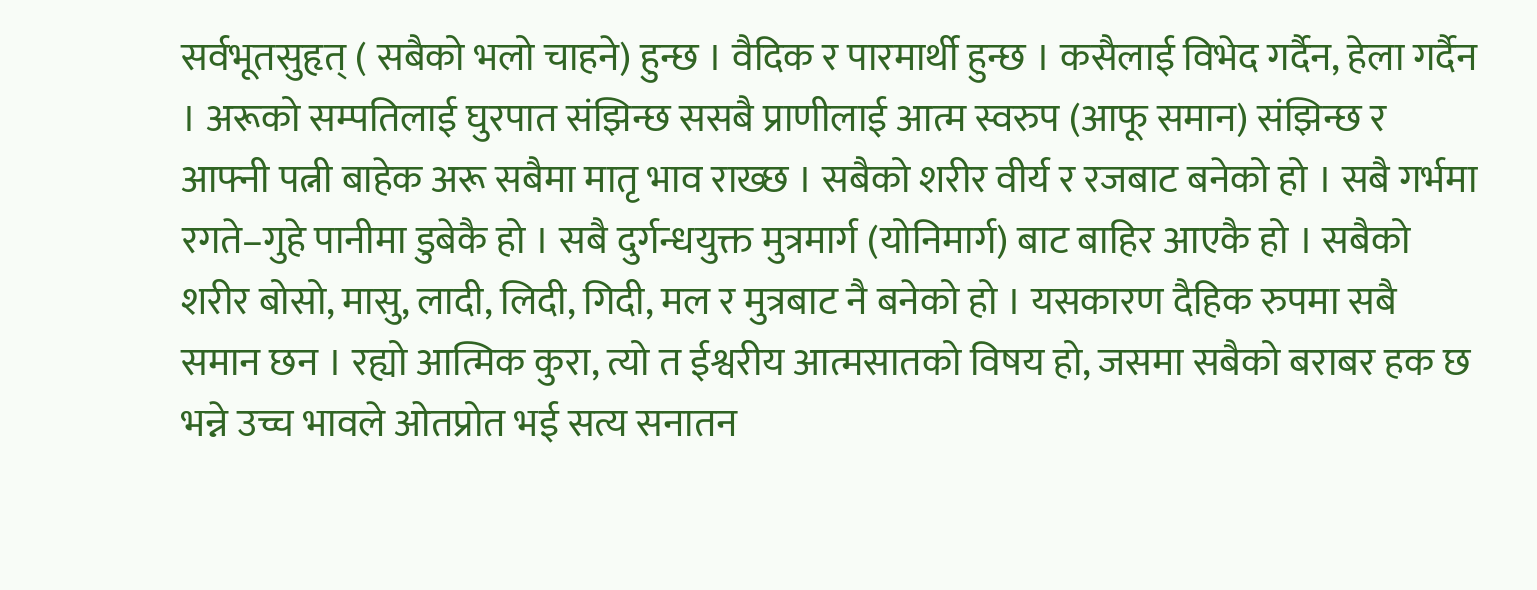सर्वभूतसुहृत् ( सबैको भलो चाहने) हुन्छ । वैदिक र पारमार्थी हुन्छ । कसैलाई विभेद गर्दैन, हेला गर्दैन । अरूको सम्पतिलाई घुरपात संझिन्छ ससबै प्राणीलाई आत्म स्वरुप (आफू समान) संझिन्छ र आफ्नी पत्नी बाहेक अरू सबैमा मातृ भाव राख्छ । सबैको शरीर वीर्य र रजबाट बनेको हो । सबै गर्भमा रगते–गुहे पानीमा डुबेकै हो । सबै दुर्गन्धयुक्त मुत्रमार्ग (योनिमार्ग) बाट बाहिर आएकै हो । सबैको शरीर बोसो, मासु, लादी, लिदी, गिदी, मल र मुत्रबाट नै बनेको हो । यसकारण दैहिक रुपमा सबै समान छन । रह्यो आत्मिक कुरा, त्यो त ईश्वरीय आत्मसातको विषय हो, जसमा सबैको बराबर हक छ भन्ने उच्च भावले ओतप्रोत भई सत्य सनातन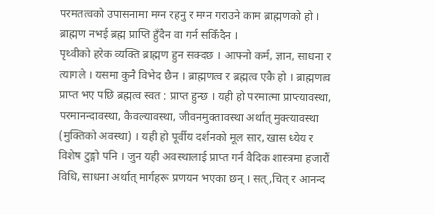परमतत्वको उपासनामा मग्न रहनु र मग्न गराउने काम ब्राह्मणको हो । ब्राह्मण नभई ब्रह्म प्राप्ति हुँदैन वा गर्न सकिँदैन ।
पृथ्वीको हरेक व्यक्ति ब्राह्मण हुन सक्दछ । आफ्नो कर्म, ज्ञान, साधना र त्यागले । यसमा कुनै विभेद छैन । ब्राह्मणत्व र ब्रह्मत्व एकै हो । ब्राह्मणत्व प्राप्त भए पछि ब्रह्मत्व स्वत : प्राप्त हुन्छ । यही हो परमात्मा प्राप्त्यावस्था, परमानन्दावस्था, कैवल्यावस्था, जीवनमुक्तावस्था अर्थात् मुक्त्यावस्था (मुक्तिको अवस्था) । यही हो पूर्वीय दर्शनको मूल सार, खास ध्येय र विशेष टुङ्गो पनि । जुन यही अवस्थालाई प्राप्त गर्न वैदिक शास्त्रमा हजारौं विधि, साधना अर्थात् मार्गहरू प्रणयन भएका छन् । सत् ,चित् र आनन्द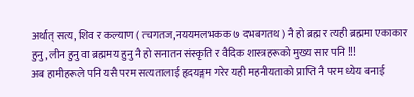अर्थात् सत्य, शिव र कल्याण ( त्चगतज,नययमलभकक ७ दभबगतथ ) नै हो ब्रह्म र त्यही ब्रह्ममा एकाकार हुनु, लीन हुनु वा ब्रह्ममय हुनु नै हो सनातन संस्कृति र वैदिक शास्त्रहरूको मुख्य सार पनि !!!
अब हामीहरूले पनि यसै परम सत्यतालाई हृदयङ्गम गरेर यही महनीयताको प्राप्ति नै परम ध्येय बनाई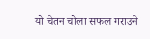यो चेतन चोला सफल गराउने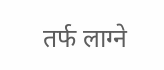तर्फ लाग्ने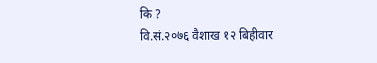कि ?
वि.सं.२०७६ वैशाख १२ बिहीवार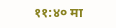११:४० मा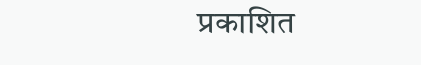प्रकाशित